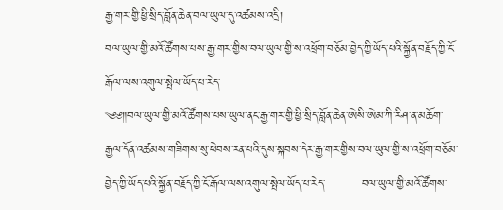རྒྱ་གར་གྱི་ཕྱི་སྲིད་བློན་ཆེན་བལ་ཡུལ་དུ་འཚམས་འདྲི།
བལ་ཡུལ་གྱི་མའོ་ཚོགས་པས་རྒྱ་གར་གྱིས་བལ་ཡུལ་གྱི་ས་འཕྲོག་བཅོམ་བྱེད་ཀྱི་ཡོད་པའི་སྐྱོན་བརྗོད་ཀྱི་ངོ་རྒོལ་ལས་འགུལ་སྤེལ་ཡོད་པ་རེད་
༄༅༎བལ་ཡུལ་གྱི་མའོ་ཚོགས་པས་ཡུལ་ནང་རྒྱ་གར་གྱི་ཕྱི་སྲིད་བློན་ཆེན་ཨེསི་ཨེམ་ཀི་རིཤ་ན་མཆོག་རྒྱལ་དོན་འཚམས་གཟིགས་སུ་ཕེབས་རན་པའི་དུས་སྐབས་དེར་རྒྱ་གར་གྱིས་བལ་ཡུལ་གྱི་ས་འཕྲོག་བཅོམ་བྱེད་ཀྱི་ཡོད་པའི་སྐྱོན་བརྗོད་ཀྱི་ངོ་རྒོལ་ལས་འགུལ་སྤེལ་ཡོད་པ་རེད་         བལ་ཡུལ་གྱི་མའོ་ཚོགས་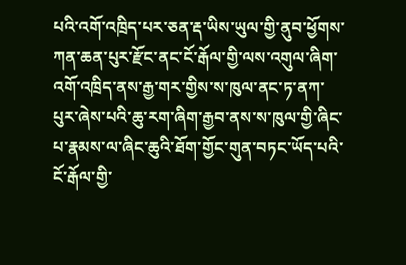པའི་འགོ་འཁྲིད་པར་ཅན་རྡ་ཡིས་ཡུལ་གྱི་ནུབ་ཕྱོགས་ཀན་ཆན་པུར་རྫོང་ནང་ངོ་རྒོལ་གྱི་ལས་འགུལ་ཞིག་འགོ་འཁྲིད་ནས་རྒྱ་གར་གྱིས་ས་ཁུལ་ནང་ཏ་ནཀ་པུར་ཞེས་པའི་ཆུ་རག་ཞིག་རྒྱབ་ནས་ས་ཁུལ་གྱི་ཞིང་པ་རྣམས་ལ་ཞིང་ཆུའི་ཐོག་གྱོང་གུན་བཏང་ཡོད་པའི་ངོ་རྒོལ་གྱི་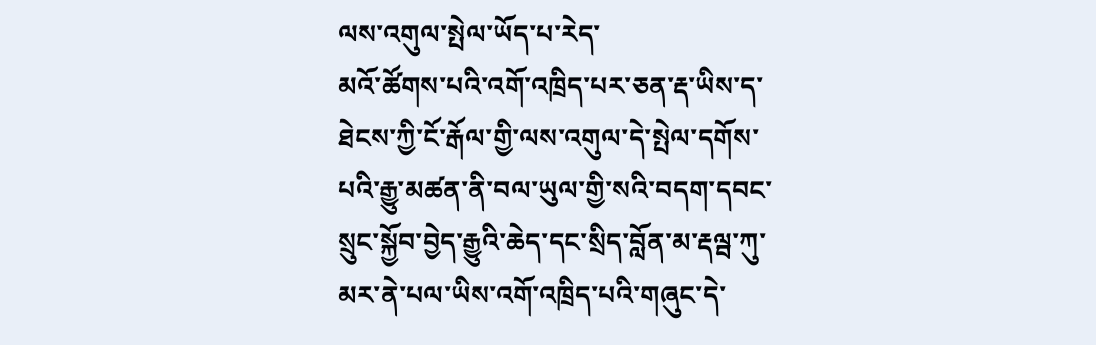ལས་འགུལ་སྤེལ་ཡོད་པ་རེད་
མའོ་ཚོགས་པའི་འགོ་འཁྲིད་པར་ཅན་རྡ་ཡིས་ད་ཐེངས་ཀྱི་ངོ་རྒོལ་གྱི་ལས་འགུལ་དེ་སྤེལ་དགོས་པའི་རྒྱུ་མཚན་ནི་བལ་ཡུལ་གྱི་སའི་བདག་དབང་སྲུང་སྐྱོབ་བྱེད་རྒྱུའི་ཆེད་དང་སྲིད་བློན་མ་རྡལྦ་ཀུ་མར་ནེ་པལ་ཡིས་འགོ་འཁྲིད་པའི་གཞུང་དེ་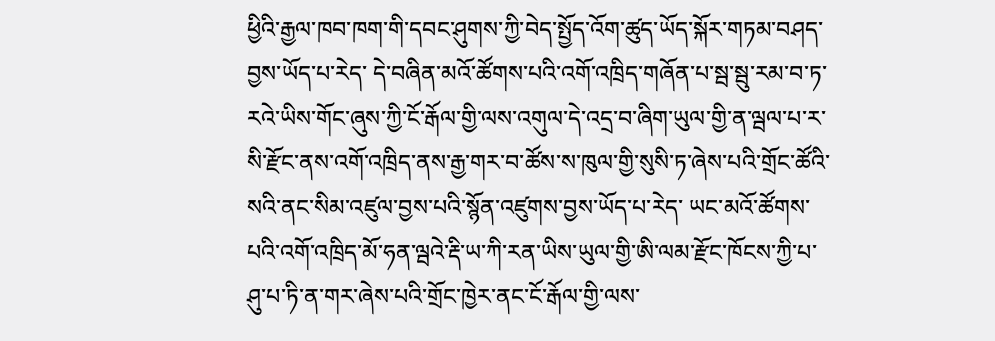ཕྱིའི་རྒྱལ་ཁབ་ཁག་གི་དབང་ཤུགས་ཀྱི་བེད་སྤྱོད་འོག་ཚུད་ཡོད་སྐོར་གཏམ་བཤད་བྱས་ཡོད་པ་རེད་ དེ་བཞིན་མའོ་ཚོགས་པའི་འགོ་འཁྲིད་གཞོན་པ་སྦ་སྦུ་རམ་བ་ཏ་རའེ་ཡིས་གོང་ཞུས་ཀྱི་ངོ་རྒོལ་གྱི་ལས་འགུལ་དེ་འདྲ་བ་ཞིག་ཡུལ་གྱི་ན་ལྦལ་པ་ར་སི་རྫོང་ནས་འགོ་འཁྲིད་ནས་རྒྱ་གར་བ་ཚོས་ས་ཁུལ་གྱི་སུསི་ཏ་ཞེས་པའི་གྲོང་ཚོའི་སའི་ནང་སིམ་འཛུལ་བྱས་པའི་སྙོན་འཛུགས་བྱས་ཡོད་པ་རེད་ ཡང་མའོ་ཚོགས་པའི་འགོ་འཁྲིད་མོ་ཧན་ལྦའེ་རྡི་ཡ་ཀི་རན་ཡིས་ཡུལ་གྱི་ཨི་ལམ་རྫོང་ཁོངས་ཀྱི་པ་ཤུ་པ་ཏི་ན་གར་ཞེས་པའི་གྲོང་ཁྱེར་ནང་ངོ་རྒོལ་གྱི་ལས་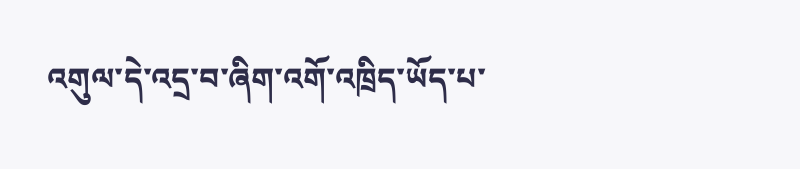འགུལ་དེ་འདྲ་བ་ཞིག་འགོ་འཁྲིད་ཡོད་པ་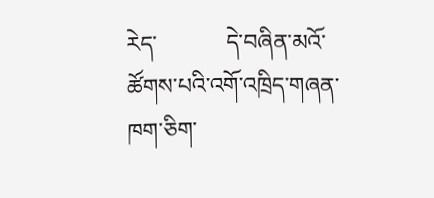རེད་            དེ་བཞིན་མའོ་ཚོགས་པའི་འགོ་འཁྲིད་གཞན་ཁག་ཅིག་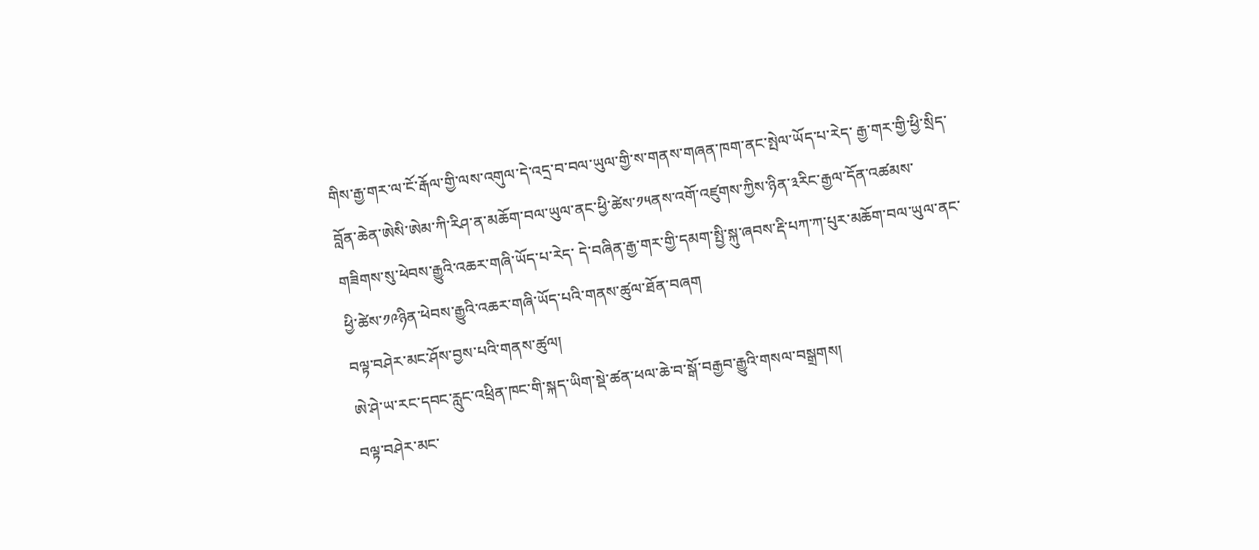གིས་རྒྱ་གར་ལ་ངོ་རྒོལ་གྱི་ལས་འགུལ་དེ་འདྲ་བ་བལ་ཡུལ་གྱི་ས་གནས་གཞན་ཁག་ནང་སྤེལ་ཡོད་པ་རེད་ རྒྱ་གར་གྱི་ཕྱི་སྲིད་བློན་ཆེན་ཨེསི་ཨེམ་ཀི་རིཤ་ན་མཆོག་བལ་ཡུལ་ནང་ཕྱི་ཚེས་༡༥ནས་འགོ་འཛུགས་ཀྱིས་ཉིན་༣རིང་རྒྱལ་དོན་འཚམས་གཟིགས་སུ་ཕེབས་རྒྱུའི་འཆར་གཞི་ཡོད་པ་རེད་ དེ་བཞིན་རྒྱ་གར་གྱི་དམག་སྤྱི་སྐུ་ཞབས་རྡི་པཀ་ཀ་པུར་མཆོག་བལ་ཡུལ་ནང་ཕྱི་ཚེས་༡༩ཉིན་ཕེབས་རྒྱུའི་འཆར་གཞི་ཡོད་པའི་གནས་ཚུལ་ཐོན་བཞག
བལྟ་བཤེར་མང་ཤོས་བྱས་པའི་གནས་ཚུལ།
ཨེ་ཤེ་ཡ་རང་དབང་རླུང་འཕྲིན་ཁང་གི་སྐད་ཡིག་སྡེ་ཚན་ཕལ་ཆེ་བ་སྒོ་བརྒྱབ་རྒྱུའི་གསལ་བསྒྲགས།
བལྟ་བཤེར་མང་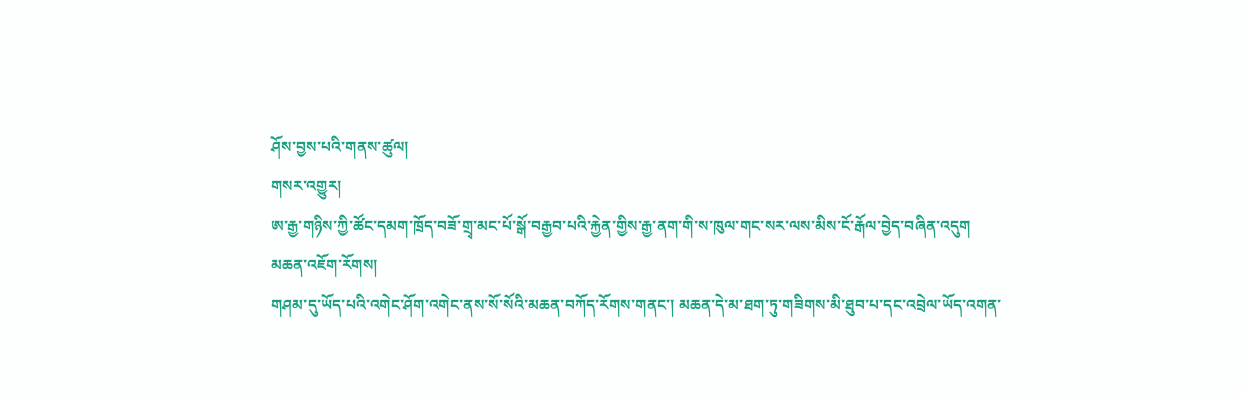ཤོས་བྱས་པའི་གནས་ཚུལ།
གསར་འགྱུར།
ཨ་རྒྱ་གཉིས་ཀྱི་ཚོང་དམག་ཁྲོད་བཟོ་གྲྭ་མང་པོ་སྒོ་བརྒྱབ་པའི་རྐྱེན་གྱིས་རྒྱ་ནག་གི་ས་ཁུལ་གང་སར་ལས་མིས་ངོ་རྒོལ་བྱེད་བཞིན་འདུག
མཆན་འཇོག་རོགས།
གཤམ་དུ་ཡོད་པའི་འགེང་ཤོག་འགེང་ནས་སོ་སོའི་མཆན་བཀོད་རོགས་གནང་། མཆན་དེ་མ་ཐག་ཏུ་གཟིགས་མི་ཐུབ་པ་དང་འབྲེལ་ཡོད་འགན་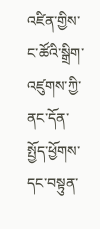འཛིན་གྱིས་ང་ཚོའི་སྒྲིག་འཛུགས་ཀྱི་ནང་དོན་སྤྱོད་ཕྱོགས་དང་བསྟུན་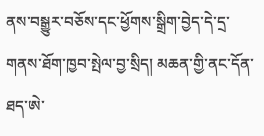ནས་བསྒྱུར་བཅོས་དང་ཕྱོགས་སྒྲིག་བྱེད་དེ་དྲ་གནས་ཐོག་ཁྱབ་སྤེལ་བྱ་སྲིད། མཆན་གྱི་ནང་དོན་ཐད་ཨེ་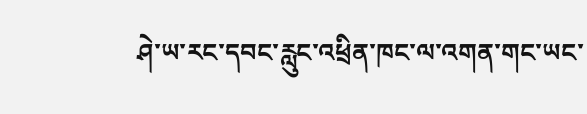ཤེ་ཡ་རང་དབང་རླུང་འཕྲིན་ཁང་ལ་འགན་གང་ཡང་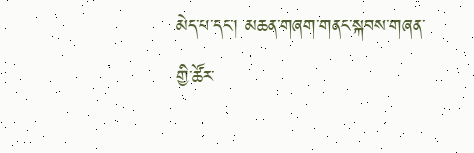མེད་པ་དང་། མཆན་གཞག་གནང་སྐབས་གཞན་གྱི་ཚོར་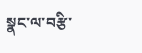སྣང་ལ་བརྩི་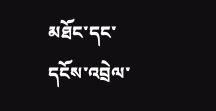མཐོང་དང་དངོས་འབྲེལ་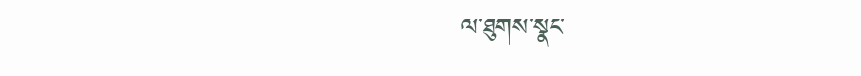ལ་ཐུགས་སྣང་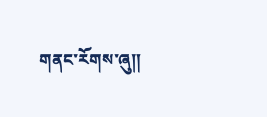གནང་རོགས་ཞུ༎